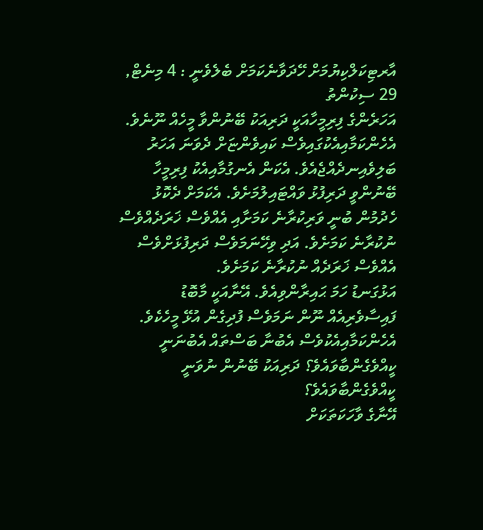އާރޓިކަލްކިޔުމަށް ހޭދަވާނެކަމަށް ބެލެވެނީ : 4 މިނެޓް, 29 ސިކުންތު
އަހަރެންގެ ފިރިމީހާއަކީ ދަރިއަކު ބޭނުންވާ މީހެއް ނޫނެވެ. އެހެންކަމާއިއެކުގައިވެސް ކައިވެންޏަށް ދެވަނަ އަހަރު ބަލިވެއިނދެއްޖެއެވެ. އެކަން އެނގުމާއިއެކު ފިރިމީހާ ބޭނުންވީ ދަރިފުޅު ވައްޓައިލުމަށެވެ. އެކަމަށް ދެކޮޅު ހެދުމުން ބުނީ ވަރިކުރާނެ ކަމަށާއި އެއްވެސް ޚަރަދެއްވެސް ނުކުރާނެ ކަމަށެވެ. އަދި ވިހޭނަމަވެސް ދަރިފުޅަށްވެސް އެއްވެސް ޚަރަދެއް ނުކުރާނެ ކަމަށެވެ.
އަޅުގަނޑު ހަމަ ޙައިރާންވިއެވެ. އޭނާއަކީ މާބޮޑު ފައިސާވެރިއެއް ނޫން ނަމަވެސް ފުދިގެން އުޅޭ މީހެކެވެ. އެހެންކަމާއިއެކުވެސް އެބުނާ ބަސްތައް އެބުނަނީ ކީއްވެގެންބާވައެވެ؟ ދަރިއަކު ބޭނުން ނުވަނީ ކީއްވެގެންބާވައެވެ؟
އޭނާގެ ވާހަކަތަކަށް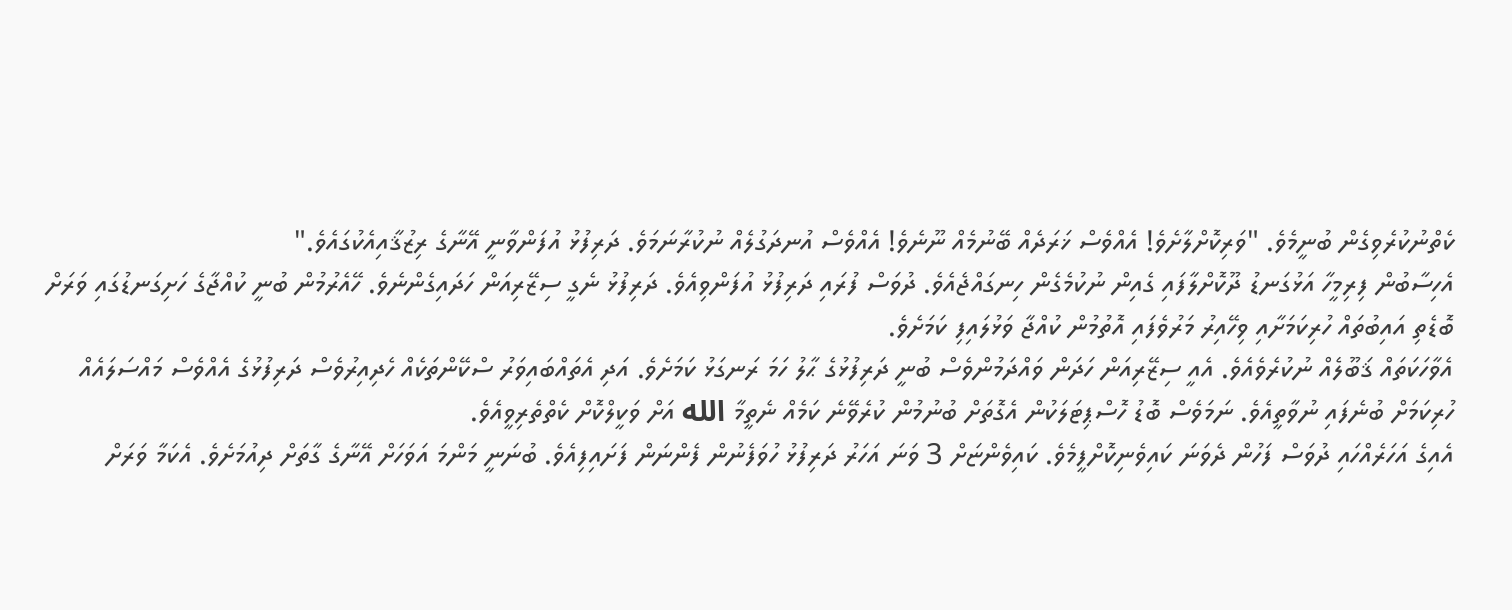ކެތްނުކުރެވިގެން ބުނީމެވެ. "ވަރިކޮށްލާށެވެ! އެއްވެސް ޚަރަދެއް ބޭނުމެއް ނޫނެވެ! އެއްވެސް އުނދަގުލެއް ނުކުރާނަމަވެ. ދަރިފުޅު އުފަންވާނީ އޭނާގެ ރިޒުޤާއިއެކުގައެވެ."
އެހިސާބުން ފިރިމީހާ އަޅުގަނޑު ދޫކޮށްލާފައި ގެއިން ނުކުމެގެން ހިނގައްޖެއެވެ. ދުވަސް ފުރައި ދަރިފުޅު އުފަންވިއެވެ. ދަރިފުޅު ނެގީ ސިޒޭރިއަން ހަދައިގެންނެވެ. ހޭއެރުމުން ބުނީ ކުއްޖާގެ ހަށިގަނޑުގައި ވަރަށް ބޮޑެތި އައިބުތައް ހުރިކަމަށާއި ވިހޭއިރު މަރުވެފައި އޮތުމުން ކުއްޖާ ވަޅުލައިފި ކަމަށެވެ.
އެވާހަކަތައް ޤަބޫލެއް ނުކުރެވެއެވެ. އެއީ ސިޒޭރިއަން ހަދަން ވައްދަމުންވެސް ބުނީ ދަރިފުޅުގެ ޙާލު ހަމަ ރަނގަޅު ކަމަށެވެ. އަދި އެތައްބައިވަރު ސްކޭންތަކެއް ހެދިއިރުވެސް ދަރިފުޅުގެ އެއްވެސް މައްސަލައެއް ހުރިކަމަށް ބުނެފައި ނުވާތީއެވެ. ނަމަވެސް ބޮޑު ހޮސްޕިޓަލަކުން އެގޮތަށް ބުނުމުން ކުރެވޭނެ ކަމެއް ނެތީމާ الله އަށް ވަކީލްކޮށް ކެތްތެރިވީއެވެ.
އެއިގެ އަހަރެއްހައި ދުވަސް ފަހުން ދެވަނަ ކައިވެނިކޮށްފީމެވެ. ކައިވެންޏަށް 3 ވަނަ އަހަރު ދަރިފުޅު ހުވަފެނުން ފެންނަން ފަށައިފިއެވެ. ބުނަނީ މަންމަ އަވަހަށް އޭނާގެ ގާތަށް ދިއުމަށެވެ. އެކަމާ ވަރަށް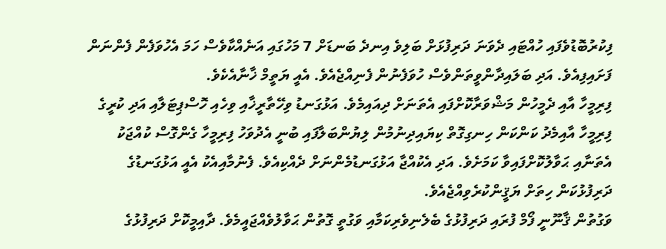ފިކުރުބޮޑުވެފައި ހުއްޓައި ދެވަނަ ދަރިފުޅަށް ބަލިވެ އިނދެ ބަނޑަށް 7 މަހުގައި އަނެއްކާވެސް ހަމަ އެހުވަފެން ފެންނަން ފަށައިފިއެވެ. އަދި ބަލައިދާންވީތަންވެސް ހުވަފެނުން ފެނިއްޖެއެވެ. އެއީ ޔަތީމް ޚާނާއެކެވެ.
ފިރިމީހާ އާއި ދެމީހުން މަޝްވަރާކޮށްފައި އެތަނަށް ދިއައިމެވެ. އަޅުގަނޑު ވިހޭތާރީޚާއި ވިހެއި ހޮސްޕިޓަލާއި އަދި ކުރީގެ ފިރިމީހާ އާއިމެދު ކަންކަން ހިނގިގޮތް ކިޔައިދިނުމުން ލިޔުންބަލާފައި ބުނީ އެދުވަހު ފިރިމީހާ ގެންގޮސް ކުއްޖަކު އެތަނާއި ޙަވާލުކޮށްފައިވާ ކަމަށެވެ. އަދި އެކުއްޖާ އަޅުގަނޑުމެންނަށް ދެއްކިއެވެ. ފެނުމާއިއެކު އެއީ އަޅުގަނޑުގެ ދަރިފުޅުކަން ހިތަށް ޔަޤީންކުރެވިއްޖެއެވެ.
ވަގުތުން ޤާނޫނީ ފޯމް ފުރައި ދަރިފުޅުގެ ބެލެނިވެރިކަމާއި ވަގުތީ ގޮތުން ޙަވާލުވެއްޖައީމެވެ. ދާއިމީކޮށް ދަރިފުޅުގެ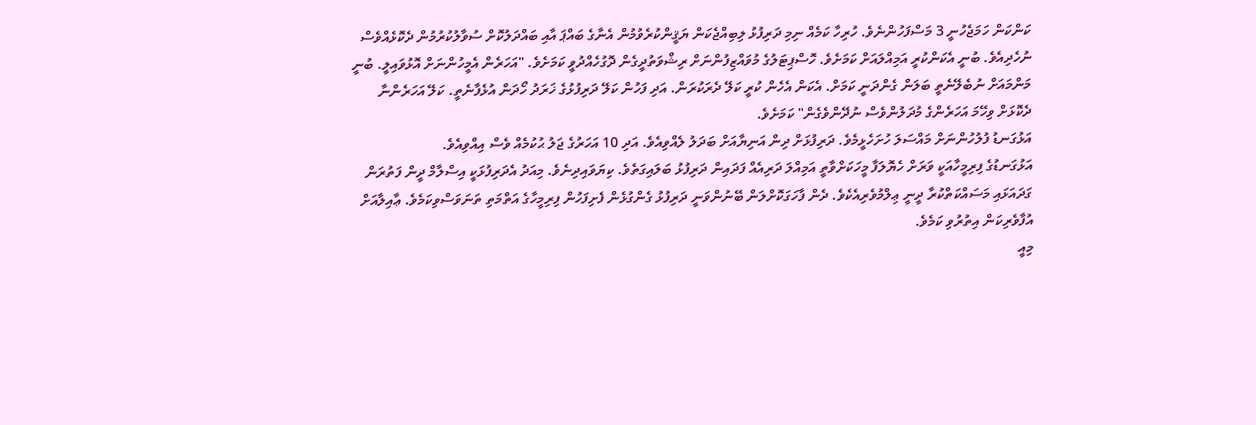ކަންކަން ހަމަޖެހުނީ 3 މަސްފަހުންނެވެ. ހުރިހާ ކަމެއް ނިމި ދަރިފުޅު ލިބިއްޖެކަން ޔަޤީންކުރެވުމުން އެނާގެ ބައްޕަ އާއި ބައްދަލުކޮށް ސުވާލުކުރުމުން ދެކޮޅެއްވެސް ނުހެދިއެވެ. ބުނީ އެކަންކުރީ އަމިއްލައަށް ކަމަށެވެ. ހޮސްޕިޓަލުގެ މުވައްޒިފުންނަށް ރިޝްވަތުދީގެން ދޮގުހެއްދުވީ ކަމަށެވެ. "އަހަރެން އެމީހުންނަށް އޮޅުވައިލީ. ބުނީ މަންމައަށް ނުބެލޭނެތީ ބަލަން ގެންދަނީ ކަމަށް. އެކަން އެހެން ކުރީ ކަލޭ ދެރަކުރަން. އަދި ފަހުން ކަލޭ ދަރިފުޅުގެ ޚަރަދު ހޯދަން އުޅެފާނެތީ. ކަލޭ އަހަރެންނާ ދެކޮޅަށް ވިހޭމަ އަހަރެންގެ މުދަލުންވެސް ނުދޭންވެގެން" ކަމަށެވެ.
އަޅުގަނޑު ފުލުހުންނަށް މައްސަލަ ހުށަހެޅީމެވެ. ދަރިފުޅަށް ދިން އަނިޔާއަށް ބަދަލު ލެއްވިއެވެ. އަދި 10 އަހަރުގެ ޖަލު ޙުކުމެއް ވެސް އިއްވިއެވެ.
އަޅުގަނޑުގެ ފިރިމީހާއަކީ ވަރަށް ހެޔޮލަފާ މީހަކަށްވާތީ އަމިއްލަ ދަރިއެއް ފަދައިން ދަރިފުޅު ބަލައިގަތެވެ. ކިޔަވައިދިނެވެ. މިއަދު އެދަރިފުޅަކީ އިސްލާމް ދީން ފަތުރަން ގަދައަޅައި މަސައްކަތްކުރާ ދީނީ ޢިލްމުވެރިއެކެވެ. ދެން ފާހަގަކޮށްލަން ބޭނުންވަނީ ދަރިފުޅު ގެންގުޅެން ފެށިފަހުން ފިރިމީހާގެ އަތްމަތި ތަނަވަސްވިކަމެވެ. ޢާއިލާއަށް އުފާވެރިކަން އިތުރުވި ކަމެވެ.
މިއީ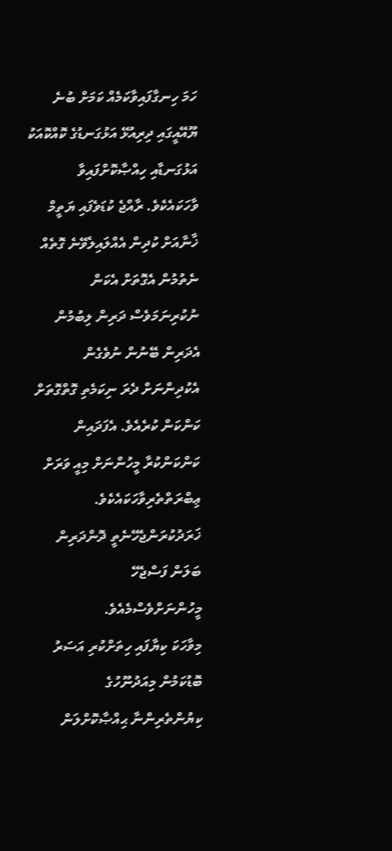ހަމަ ހިނގާފައިވާކަމެއް ކަމަށް ބުނެ ޔޫއޭއީގައި ދިރިއުޅޭ އަޅުގަނޑުގެ ކޮއްކޮއަކު އަޅުގަނޑާއި ހިއްޞާކޮށްފައިވާ ވާހަކައެކެވެ. ރާއްޖެ ކުޑަވެފައި ޔަތީމް ޚާނާއަށް ކުދިން އެއްލައިލެވޭނެ ގޮތެއް ނެތުމުން އެގޮތަށް އެކަން ނުކުރިނަމަވެސް ދަރިން ލިބުމުން އެދަރިން ބޭނުން ނުވެގެން އެކުދިންނަށް ދެރަ ނިކަމެތި ގޮތްގޮތަށް ކަންކަން ކުރެއެވެ. އެފަދައިން ކަންކަންކުރާ މީހުންނަށް މިއީ ވަރަށް ޢިބްރަތްތެރިވާހަކައެކެވެ. ޚަރަދުކުރަންޖެހޭނެތީ ދޮންދަރިން ބަލަން ފަސްޖެހޭ މީހުންނަށްވެސްމެއެވެ.
މިވާހަކަ ކިޔާފައި ހިތަށްކުރި އަސަރު ބޮޑުކަމުން މިއަދުނޫހުގެ ކިޔުންތެރިންނާ ޙިއްޞާކޮށްލަން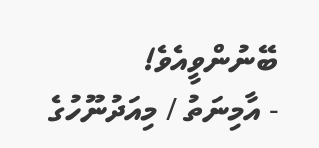ބޭނުންވީއެވެ!
- އާމިނަތު / މިއަދުނޫހުގެ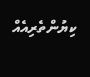ކިޔުންތެރިއެއް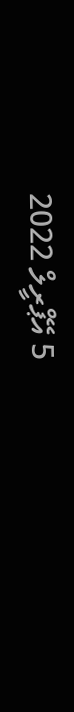5 އޭޕްރީލް 2022